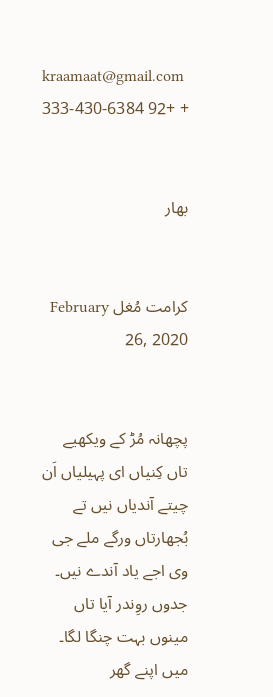kraamaat@gmail.com
+ +92 333-430-6384


بھار


کرامت مُغل February 26, 2020


پچھانہ مُڑ کے ویکھیے تاں کِنیاں ای پہیلیاں اَن چیتے آندیاں نیں تے بُجھارتاں ورگے ملے جی وی اجے یاد آندے نیں۔ جدوں روِندر آیا تاں مینوں بہت چنگا لگا۔ میں اپنے گھر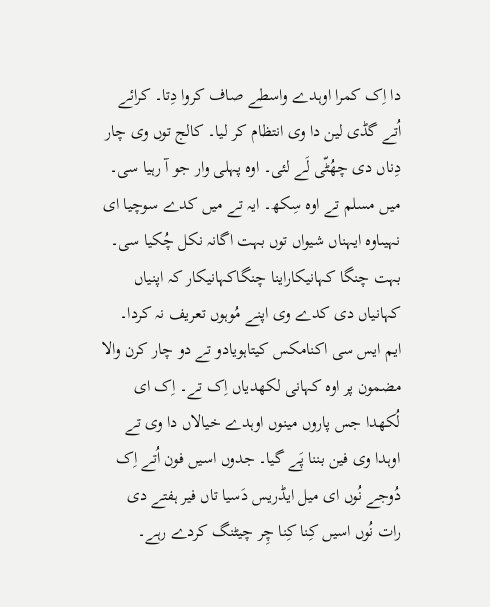دا اِک کمرا اوہدے واسطے صاف کروا دِتا۔ کرائے اُتے گڈی لین دا وی انتظام کر لیا۔ کالج توں وی چار دِناں دی چھُٹّی لَے لئی۔ اوہ پہلی وار جو آ رہیا سی۔ میں مسلم تے اوہ سِکھ۔ ایہ تے میں کدے سوچیا ای نہیںاوہ ایہناں شیواں توں بہت اگانہ نکل چُکیا سی۔ بہت چنگا کہانیکاراینا چنگاکہانیکار کہ اپنیاں کہانیاں دی کدے وی اپنے مُوہوں تعریف نہ کردا۔ ایم ایس سی اکنامکس کیتاہویادو تے دو چار کرن والا مضمون پر اوہ کہانی لکھدیاں اِک تے۔ اِک ای لُکھدا جس پاروں مینوں اوہدے خیالاں دا وی تے اوہدا وی فین بننا پَے گیا۔ جدوں اسیں فون اُتے اِک دُوجے نُوں ای میل ایڈریس دَسیا تاں فیر ہفتے دی رات نُوں اسیں کِنا کِنا چِر چیٹنگ کردے رہے۔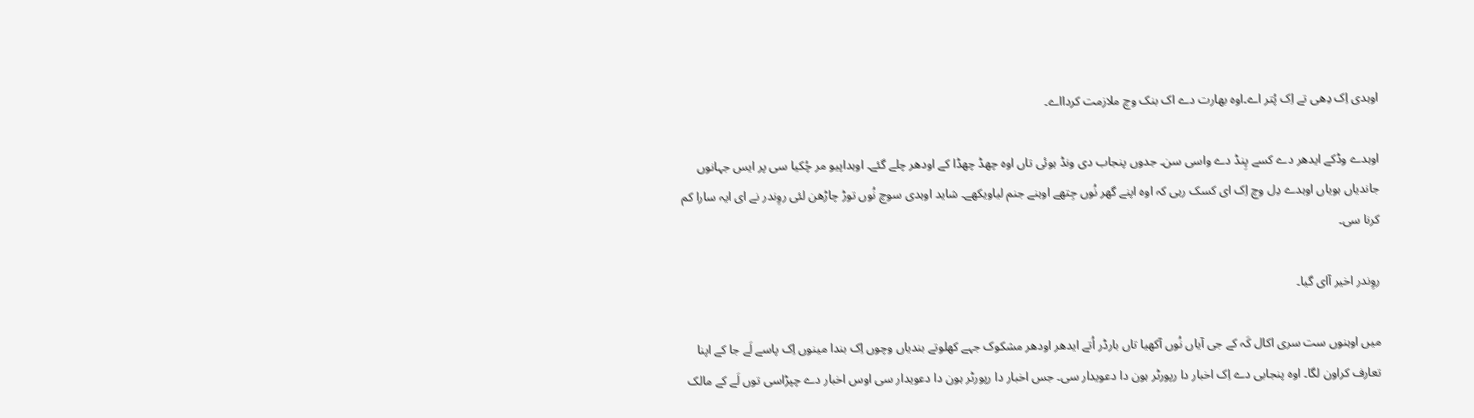اوہدی اِک دِھی تے اِک پُتر اے۔اوہ بھارت دے اک بنک وچ ملازمت کردااے۔

اوہدے وڈکے ایدھر دے کسے پِنڈ دے واسی سن۔ جدوں پنجاب دی ونڈ ہوئی تاں اوہ چھڈ چھڈا کے اودھر چلے گئے۔ اوہداپیو مر چُکیا سی پر ایس جہانوں جاندیاں ہویاں اوہدے دِل وچ اِک ای کسک رہی کہ اوہ اپنے گھر نُوں جِتھے اوہنے جنم لیاویکھے۔ شاید اوہدی سوچ نُوں توڑ چاڑھن لئی روِندر نے ای ایہ سارا کم کرنا سی۔

روِندر اخیر آای گیا۔

میں اوہنوں ست سری اکال کَہ کے جی آیاں نُوں آکھیا تاں بارڈر اُتے ایدھر اودھر مشکوک جہے کھلوتے بندیاں وچوں اِک بندا مینوں اِک پاسے لَے جا کے اپنا تعارف کراون لگا۔ اوہ پنجابی دے اِک اخبار دا رپورٹر ہون دا دعویدار سی۔ جس اخبار دا رپورٹر ہون دا دعویدار سی اوس اخبار دے چپڑاسی توں لَے کے مالک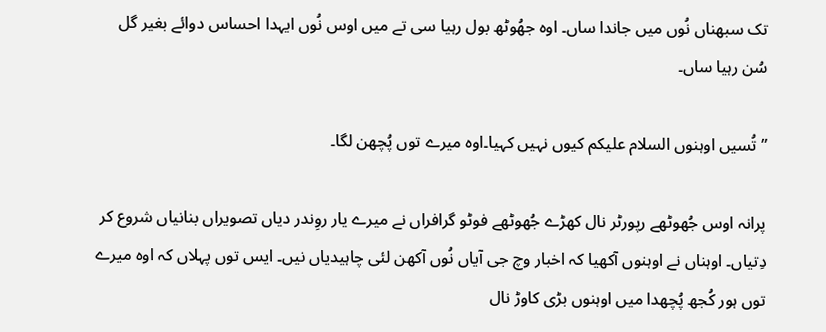تک سبھناں نُوں میں جاندا ساں۔ اوہ جھُوٹھ بول رہیا سی تے میں اوس نُوں ایہدا احساس دوائے بغیر گل سُن رہیا ساں۔

”تُسیں اوہنوں السلام علیکم کیوں نہیں کہیا۔اوہ میرے توں پُچھن لگا۔

پرانہ اوس جُھوٹھے رپورٹر نال کھڑے جُھوٹھے فوٹو گرافراں نے میرے یار روِندر دیاں تصویراں بنانیاں شروع کر دِتیاں۔ اوہناں نے اوہنوں آکھیا کہ اخبار وچ جی آیاں نُوں آکھن لئی چاہیدیاں نیں۔ ایس توں پہلاں کہ اوہ میرے توں ہور کُجھ پُچھدا میں اوہنوں بڑی کاوڑ نال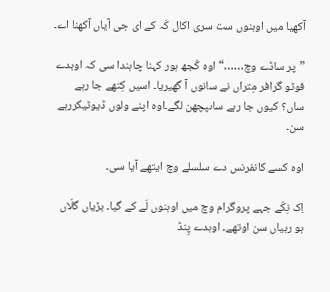آکھیا میں اوہنوں ست سری اکال کَہ کے ای جی آیاں آکھنا اے۔

”پر ساڈے وچ……“ اوہ کُجھ ہور کہنا چاہندا سی کہ اوہدے فوٹو گرافر مِتراں نے سانوں آ گھیریا۔ اسیں کِتھے جا رہے ساں؟ کیوں جا رہے ساںپچھن لگے۔اوہ اپنے ولوں ڈیوٹیکررہے سن۔

اوہ کسے کانفرنس دے سلسلے وچ ایتھے آیا سی۔

اِک نِکّے جہے پروگرام وچ میں اوہنوں لَے کے گیا۔ بڑیاں گلّاں ہو رہیاں سن اوتھے۔ اوہدے پِنڈ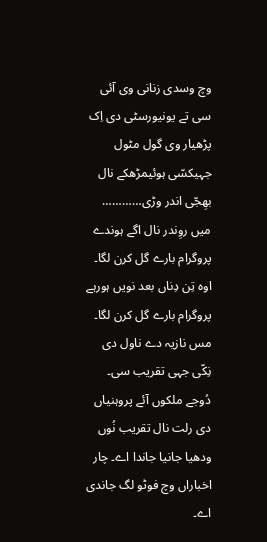وچ وسدی زنانی وی آئی سی تے یونیورسٹی دی اِک پڑھیار وی گول مٹول جہیکسّی ہوئیمڑھکے نال بھِجّی اندر وڑی………… میں روِندر نال اگے ہوندے پروگرام بارے گل کرن لگا۔ اوہ تِن دِناں بعد نویں ہورہے پروگرام بارے گل کرن لگا۔ مس نازیہ دے ناول دی نِکّی جہی تقریب سی۔ دُوجے ملکوں آئے پروہنیاں دی رلت نال تقریب نُوں ودھیا جانیا جاندا اے۔ چار اخباراں وچ فوٹو لگ جاندی اے۔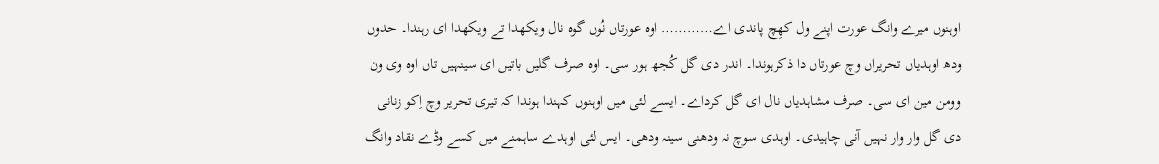اوہنوں میرے وانگ عورت اپنے ول کھِچ پاندی اے………… اوہ عورتاں نُوں گوہ نال ویکھدا تے ویکھدا ای رہندا۔ حدوں ودھ اوہدیاں تحریراں وچ عورتاں دا ذکرہوندا۔ اندر دی گل کُجھ ہور سی۔ اوہ صرف گلیں باتیں ای سینہیں تاں اوہ وی ون وومن مین ای سی۔ صرف مشاہدیاں نال ای گل کرداے۔ ایسے لئی میں اوہنوں کہندا ہوندا کہ تیری تحریر وچ اِکو زنانی دی گل وار وار نہیں آنی چاہیدی۔ اوہدی سوچ نہ ودھنی سینہ ودھی۔ ایس لئی اوہدے ساہمنے میں کسے وڈے نقاد وانگ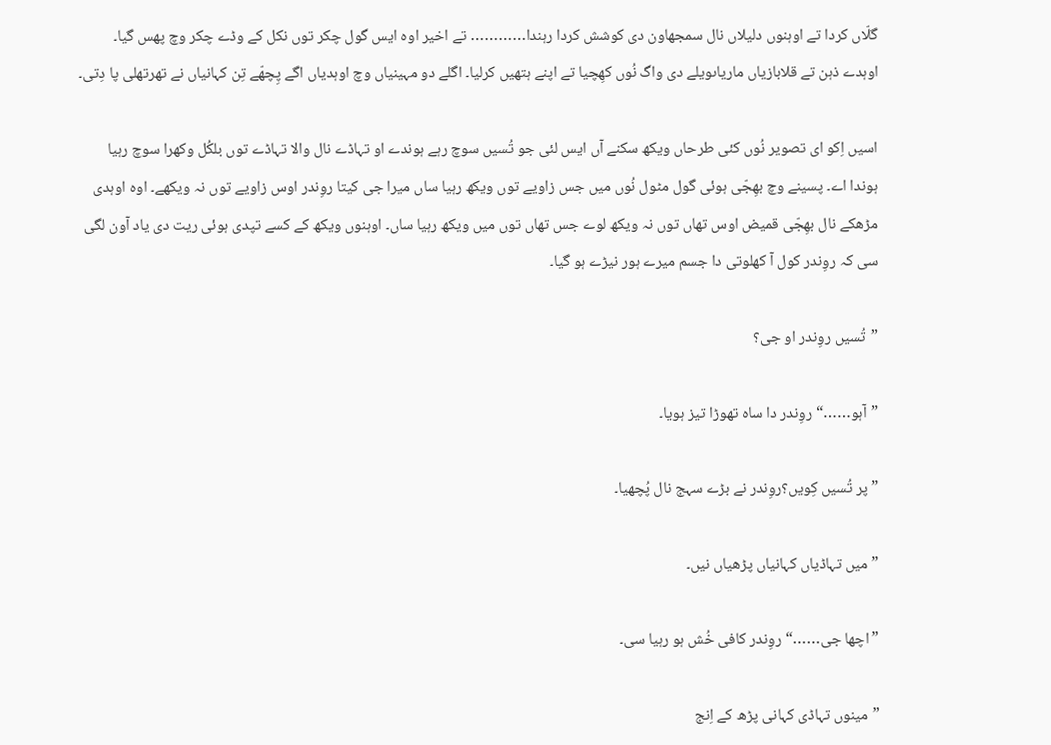گلّاں کردا تے اوہنوں دلیلاں نال سمجھاون دی کوشش کردا رہندا………… تے اخیر اوہ ایس گول چکر توں نکل کے وڈے چکر وچ پھس گیا۔ اوہدے ذہن تے قلابازیاں ماریاںویلے دی واگ نُوں کھِچیا تے اپنے ہتھیں کرلیا۔ اگلے دو مہینیاں وچ اوہدیاں اگے پِچھّے تِن کہانیاں نے تھرتھلی پا دِتی۔

اسیں اِکو ای تصویر نُوں کئی طرحاں ویکھ سکنے آں ایس لئی جو تُسیں سوچ رہے ہوندے او تہاڈے نال والا تہاڈے توں بلکُل وکھرا سوچ رہیا ہوندا اے۔ پسینے وچ بھِجّی ہوئی گول مٹول نُوں میں جس زاویے توں ویکھ رہیا ساں میرا جی کیتا روِندر اوس زاویے توں نہ ویکھے۔ اوہ اوہدی مڑھکے نال بھِجّی قمیض اوس تھاں توں نہ ویکھ لوے جس تھاں توں میں ویکھ رہیا ساں۔ اوہنوں ویکھ کے کسے تپدی ہوئی ریت دی یاد آون لگی سی کہ روِندر کول آ کھلوتی دا جسم میرے ہور نیڑے ہو گیا۔

”تُسیں روِندر او جی؟

”آہو……“ روِندر دا ساہ تھوڑا تیز ہویا۔

”پر تُسیں کِویں؟روِندر نے بڑے سہج نال پُچھیا۔

”میں تہاڈیاں کہانیاں پڑھیاں نیں۔

”اچھا جی……“ روِندر کافی خُش ہو رہیا سی۔

”مینوں تہاڈی کہانی پڑھ کے اِنج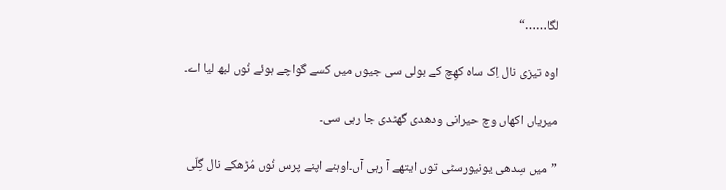لگا……“

اوہ تیزی نال اِک ساہ کھِچ کے بولی سی جیوں میں کسے گواچے ہوئے نُوں لبھ لیا اے۔

میریاں اکھاں وچ حیرانی ودھدی گھٹدی جا رہی سی۔

”میں سِدھی یونیورسٹی توں ایتھے آ رہی آں۔اوہنے اپنے پرس نُوں مُڑھکے نال گِلّی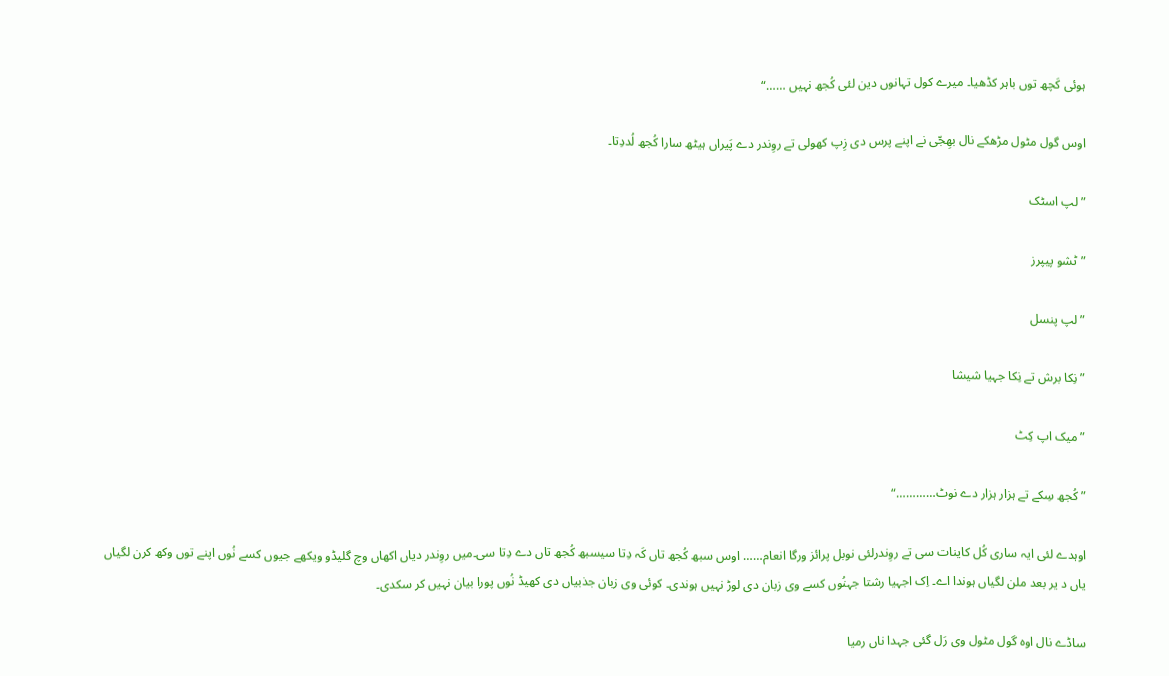ہوئی کَچھ توں باہر کڈھیا۔ میرے کول تہانوں دین لئی کُجھ نہیں ……“

اوس گول مٹول مڑھکے نال بھِجّی نے اپنے پرس دی زِپ کھولی تے روِندر دے پَیراں ہیٹھ سارا کُجھ لُددِتا۔

”لپ اسٹک

”ٹشو پیپرز

”لپ پنسل

”نِکا برش تے نِکا جہیا شیشا

”میک اپ کِٹ

”کُجھ سِکے تے ہزار ہزار دے نوٹ…………“

اوہدے لئی ایہ ساری کُل کاینات سی تے روِندرلئی نوبل پرائز ورگا انعام…… اوس سبھ کُجھ تاں کَہ دِتا سیسبھ کُجھ تاں دے دِتا سی۔میں روِندر دیاں اکھاں وچ گلیڈو ویکھے جیوں کسے نُوں اپنے توں وکھ کرن لگیاں یاں د یر بعد ملن لگیاں ہوندا اے۔ اِک اجہیا رشتا جہنُوں کسے وی زبان دی لوڑ نہیں ہوندی۔ کوئی وی زبان جذبیاں دی کھیڈ نُوں پورا بیان نہیں کر سکدی۔

ساڈے نال اوہ گول مٹول وی رَل گئی جہدا ناں رمیا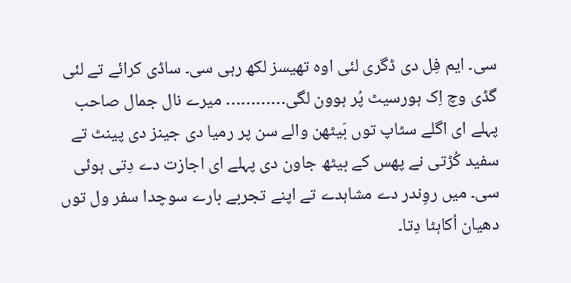سی۔ ایم فِل دی ڈگری لئی اوہ تھیسز لکھ رہی سی۔ ساڈی کرائے تے لئی گڈی وچ اِک ہورسیٹ پُر ہوون لگی………… میرے نال جمال صاحب پہلے ای اگلے سٹاپ توں بَیٹھن والے سن پر رمیا دی جینز دی پینٹ تے سفید کُڑتی نے پھس کے بیٹھ جاون دی پہلے ای اجازت دے دِتی ہوئی سی۔ میں روِندر دے مشاہدے تے اپنے تجربے بارے سوچدا سفر ول توں دھیان اُکاہٹا دِتا۔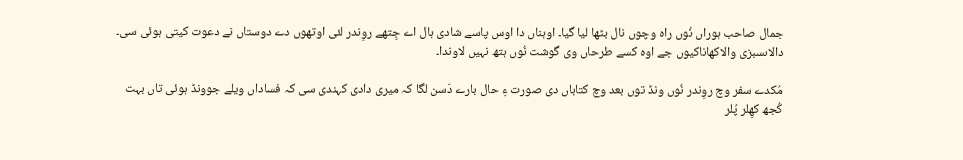جمال صاحب ہوراں نُوں راہ وچوں نال بٹھا لیا گیا۔ اوہناں دا اوس پاسے شادی ہال اے جِتھے روِندر لئی اوتھوں دے دوستاں نے دعوت کیتی ہوئی سی۔ دالاںسبزی والاکھاناکیوں جے اوہ کسے طرحاں وی گوشت نُوں ہتھ نہیں لاوندا۔

مُکدے سفر وچ روِندر نُوں ونڈ توں بعد وچ کتاباں دی صورت ءِ حال بارے دَسن لگا کہ میری دادی کہندی سی کہ فساداں ویلے جوونڈ ہوئی تاں بہت کُجھ کھِلر پُلر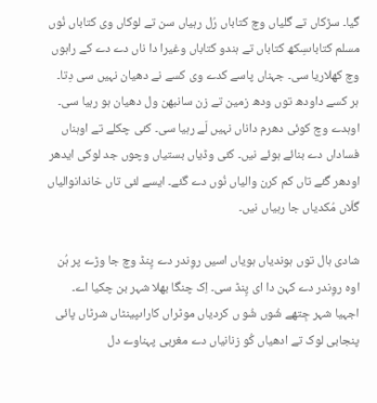گیا۔ سڑکاں تے گلیاں وچ کتاباں رُل رہیاں سن تے لوکاں وی کتاباں نُوں مسلم کتاباںسِکھ کتاباں تے ہندو کتاباں وغیرا دا ناں دے دے کے راہوں وچ کھلاریا سی۔ جہناں پاسے کدے وی کسے نے دھیان نہیں سی دِتا۔ ہر کسے داودھ توں ودھ زمین تے زن سانبھن ول دھیان ہو رہیا سی۔ اوہدے وچ کوئی دھرم داناں نہیں لَے رہیا سی۔ کئی چکلے تے اوہناں فساداں دے بنائے ہوئے نیں۔ کئی وڈیاں بستیاں وچوں جد لوکی ایدھر اودھر گئے تاں کم کرن والیاں نُوں دے گئے۔ ایسے لئی تاں خاندانوالیاں گلّاں مُکدیاں جا رہیاں نیں۔

شادی ہال توں ہوندیاں ہویاں اسیں روِندر دے پِنڈ وچ جا وڑے پر ہُن اوہ روِندر دے کہن دا ای پِنڈ سی۔ اِک چنگا بھلا شہر بن چکیا اے۔ اجہیا شہر جِتھے شُوں شُو ں کردیاں موٹراں کاراںپینٹاں شرٹاں پائی پنجابی لوک تے ادھیاں کُو زنانیاں دے مغربی پہناوے دل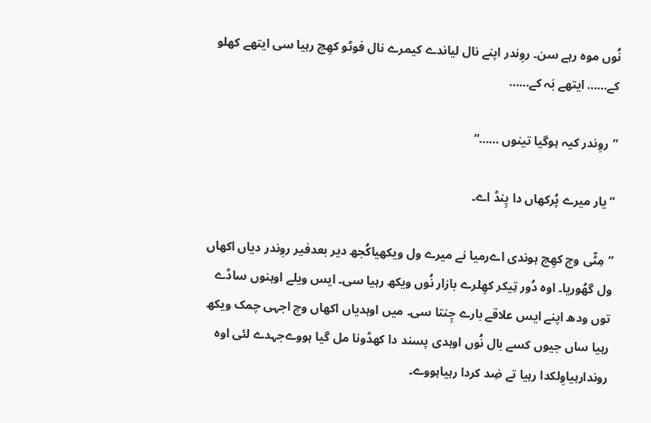نُوں موہ رہے سن۔ روِندر اپنے نال لیاندے کیمرے نال فوٹو کھِچ رہیا سی ایتھے کھلو کے…… ایتھے بَہ کے……

”روِندر کیہ ہوگیا تینوں ……“

”یار میرے پُرکھاں دا پِنڈ اے۔

”مِٹّی وچ کھِچ ہوندی اےرمیا نے میرے ول ویکھیاکُجھ دیر بعدفیر روِندر دیاں اکھاں ول گھُوریا۔ اوہ دُور تِیکر کھِلرے بازار نُوں ویکھ رہیا سی۔ ایس ویلے اوہنوں ساڈے توں ودھ اپنے ایس علاقے بارے چِنتا سی۔ میں اوہدیاں اکھاں وچ اجہی چمک ویکھ رہیا ساں جیوں کسے بال نُوں اوہدی پسند دا کھڈونا مل گیا ہووےجہدے لئی اوہ روندارہیاوِلکدا رہیا تے ضِد کردا رہیاہووے۔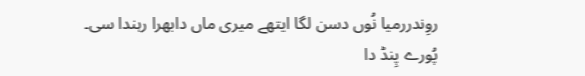روِندررمیا نُوں دسن لگا ایتھے میری ماں دابھرا رہندا سی۔ پُورے پِنڈ دا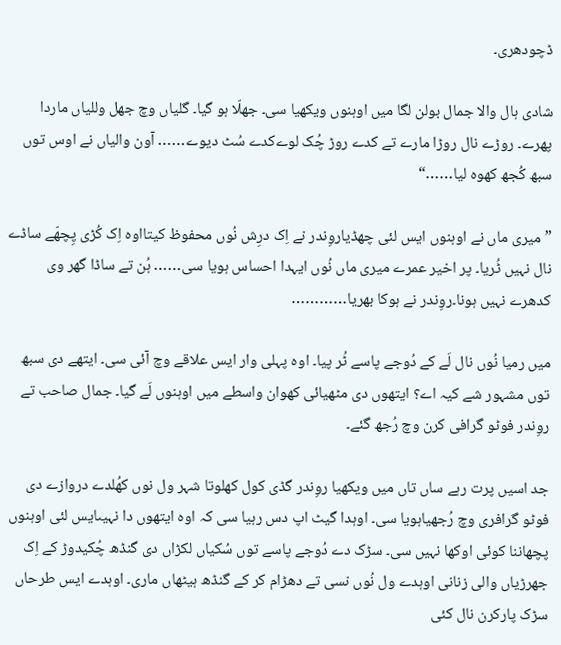ڈچودھری۔

شادی ہال والا جمال بولن لگا میں اوہنوں ویکھیا سی۔ جھلّا ہو گیا۔ گلیاں وچ جھل وللیاں ماردا پھرے۔ روڑے نال روڑا مارے تے کدے روڑ چُک لوےکدے سُٹ دیوے…… آون والیاں نے اوس توں سبھ کُجھ کھوہ لیا……“

”میری ماں نے اوہنوں ایس لئی چھڈیاروِندر نے اِک درِش نُوں محفوظ کیتااوہ اِک کُڑی پِچھّے ساڈے نال نہیں ٹُریا۔ پر اخیر عمرے میری ماں نُوں ایہدا احساس ہویا سی…… ہُن تے ساڈا گھر وی کدھرے نہیں ہونا۔روِندر نے ہوکا بھریا…………

میں رمیا نُوں نال لَے کے دُوجے پاسے ٹُر پیا۔ اوہ پہلی وار ایس علاقے وچ آئی سی۔ ایتھے دی سبھ توں مشہور شے کیہ اے؟ ایتھوں دی مٹھیائی کھوان واسطے میں اوہنوں لَے گیا۔ جمال صاحب تے روِندر فوٹو گرافی کرن وچ رُجھ گئے۔

جد اسیں پرت رہے ساں تاں میں ویکھیا روِندر گڈی کول کھلوتا شہر ول نوں کھُلدے دروازے دی فوٹو گرافری وچ رُجھیاہویا سی۔ اوہدا گیٹ اپ دس رہیا سی کہ اوہ ایتھوں دا نہیںایس لئی اوہنوں پچھاننا کوئی اوکھا نہیں سی۔ سڑک دے دُوجے پاسے توں سُکیاں لکڑاں دی گنڈھ چُکیدوڑ کے اِک جھرڑیاں والی زنانی اوہدے ول نُوں نسی تے دھڑام کر کے گنڈھ ہیٹھاں ماری۔ اوہدے ایس طرحاں سڑک پارکرن نال کئی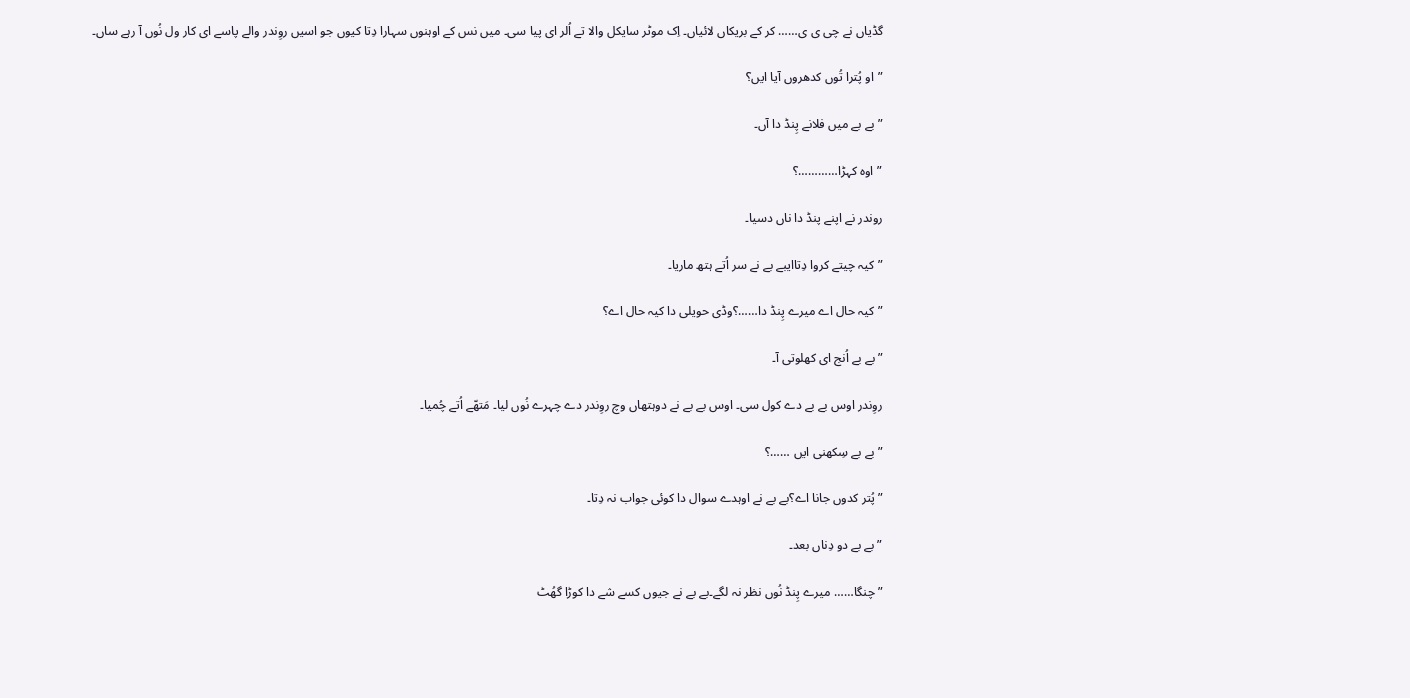گڈیاں نے چی ی ی…… کر کے بریکاں لائیاں۔ اِک موٹر سایکل والا تے اُلر ای پیا سی۔ میں نس کے اوہنوں سہارا دِتا کیوں جو اسیں روِندر والے پاسے ای کار ول نُوں آ رہے ساں۔

”او پُترا تُوں کدھروں آیا ایں؟

”بے بے میں فلانے پِنڈ دا آں۔

”اوہ کہڑا…………؟

روندر نے اپنے پنڈ دا ناں دسیا۔

”کیہ چیتے کروا دِتاایبے بے نے سر اُتے ہتھ ماریا۔

”کیہ حال اے میرے پِنڈ دا……؟وڈی حویلی دا کیہ حال اے؟

”بے بے اُنج ای کھلوتی آ۔

روِندر اوس بے بے دے کول سی۔ اوس بے بے نے دوہتھاں وچ روِندر دے چہرے نُوں لیا۔ مَتھّے اُتے چُمیا۔

”بے بے سِکھنی ایں ……؟

”پُتر کدوں جانا اے؟بے بے نے اوہدے سوال دا کوئی جواب نہ دِتا۔

”بے بے دو دِناں بعد۔

”چنگا…… میرے پِنڈ نُوں نظر نہ لگے۔بے بے نے جیوں کسے شے دا کوڑا گھُٹ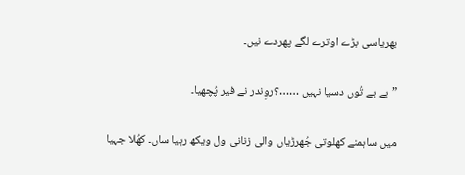بھریاسی بڑے اوترے لگے پھردے نیں۔

”بے بے تُوں دسیا نہیں ……؟روِندر نے فیر پُچھیا۔

میں ساہمنے کھلوتی جُھرڑیاں والی زنانی ول ویکھ رہیا ساں۔ کھُلا جہیا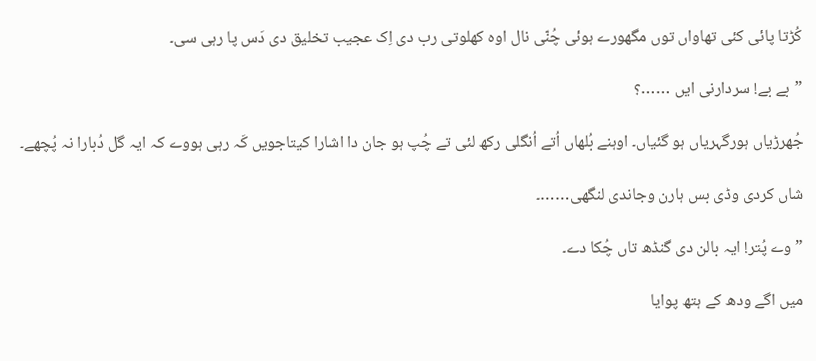کُڑتا پائی کئی تھاواں توں مگھورے ہوئی چُنّی نال اوہ کھلوتی رب دی اِک عجیب تخلیق دی دَس پا رہی سی۔

”بے بے! سردارنی ایں ……؟

جُھرڑیاں ہورگہریاں ہو گئیاں۔ اوہنے بُلھاں اُتے اُنگلی رکھ لئی تے چُپ ہو جان دا اشارا کیتاجویں کَہ رہی ہووے کہ ایہ گل دُبارا نہ پُچھے۔

شاں کردی وڈی بس ہارن وجاندی لنگھی……۔

”وے پُتر! ایہ بالن دی گنڈھ تاں چُکا دے۔

میں اگے ودھ کے ہتھ پوایا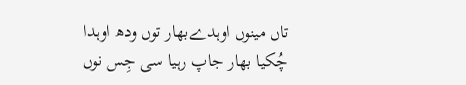تاں مینوں اوہدےبھار توں ودھ اوہدا چُکیا بھار جاپ رہیا سی جِس نوں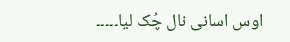اوس اسانی نال چُک لیا۔۔۔۔۔